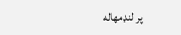پر لنډمهاله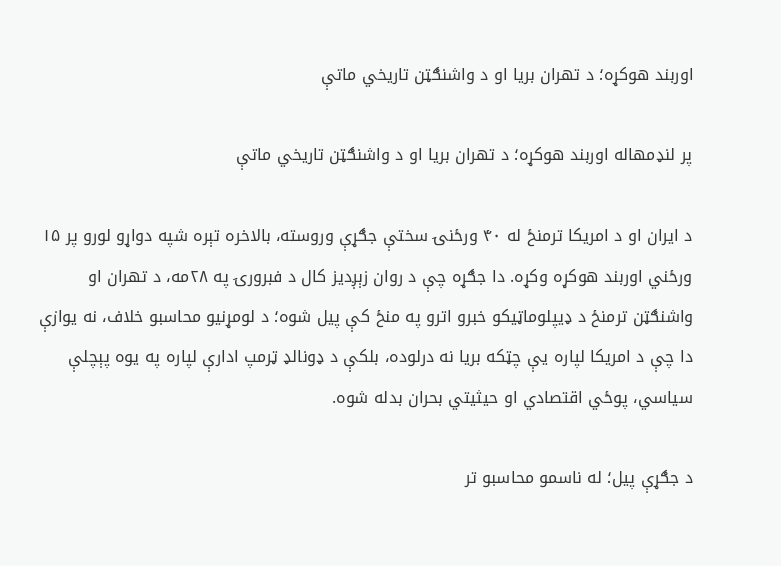اوربند هوکړه؛ د تهران بریا او د واشنګټن تاریخي ماتې

پر لنډمهاله اوربند هوکړه؛ د تهران بریا او د واشنګټن تاریخي ماتې

د ایران او د امریکا ترمنځ له ۴۰ ورځنۍ سختې جګړې وروسته، بالاخره تېره شپه دواړو لورو پر ۱۵ ورځني اوربند هوکړه وکړه. دا جګړه چې د روان زېږدیز کال د فبرورۍ په ۲۸مه، د تهران او واشنګټن ترمنځ د ډیپلوماټیکو خبرو اترو په منځ کې پیل شوه؛ د لومړنیو محاسبو خلاف، نه یوازې دا چې د امریکا لپاره یې چټکه بریا نه درلوده، بلکې د ډونالډ ټرمپ ادارې لپاره په یوه پېچلې سیاسي، پوځي اقتصادي او حیثیتي بحران بدله شوه.

د جګړې پیل؛ له ناسمو محاسبو تر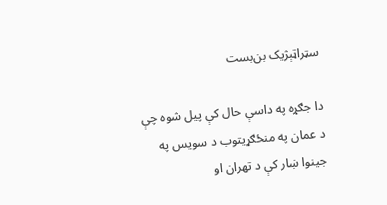سټراټېژیک بن‌بست

دا جګړه په داسې حال کې پیل شوه چې د عمان په منځګړیتوب د سویس په جینوا ښار کې د تهران او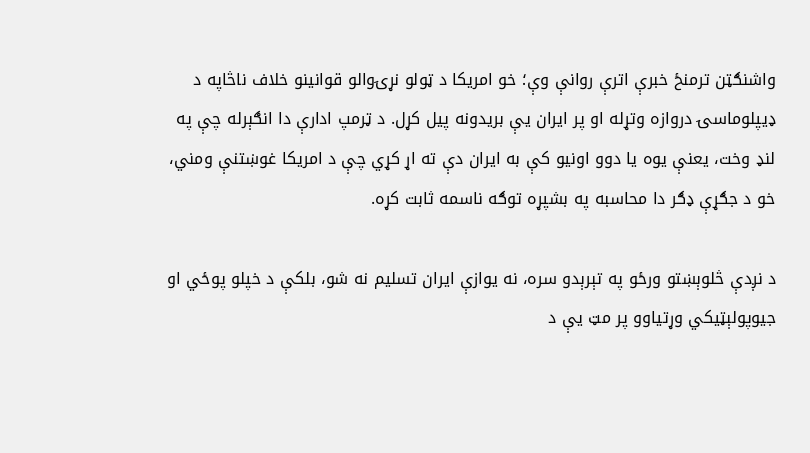واشنګټن ترمنځ خبرې اترې روانې وې؛ خو امریکا د ټولو نړۍوالو قوانینو خلاف ناڅاپه د ډیپلوماسۍ دروازه وتړله او پر ایران یې بریدونه پیل کړل. د ټرمپ ادارې دا انګېرله چې په لنډ وخت، یعنې یوه یا دوو اونیو کې به ایران دې ته اړ کړي چې د امریکا غوښتنې ومني، خو د جګړې ډګر دا محاسبه په بشپړه توګه ناسمه ثابت کړه.

د نږدې څلوېښتو ورځو په تېرېدو سره، نه یوازې ایران تسلیم نه شو، بلکې د خپلو پوځي او جیوپولېټیکي وړتیاوو پر مټ یې د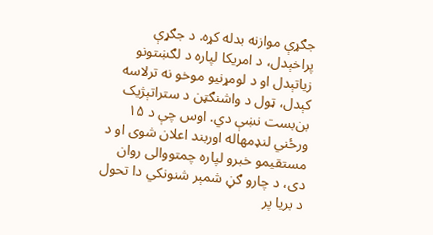جګړې موازنه بدله کړه. د جګړې پراخېدل، د امریکا لپاره د لګښتونو زیاتېدل او د لومړنیو موخو نه ترلاسه کېدل، ټول د واشنګټن د ستراتېژیک بن‌بست نښې دي. اوس چې د ۱۵ ورځني لنډمهاله اوربند اعلان شوی او د مستقیمو خبرو لپاره چمتووالی روان دی، د چارو ګڼ شمېر شنونکي دا تحول د بریا پر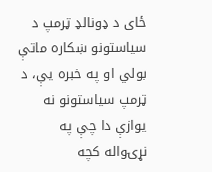ځای د ډونالډ ټرمپ د سیاستونو ښکاره ماتې بولي او په خبره یې، د ټرمپ سیاستونو نه یوازې دا چې په نړۍواله کچه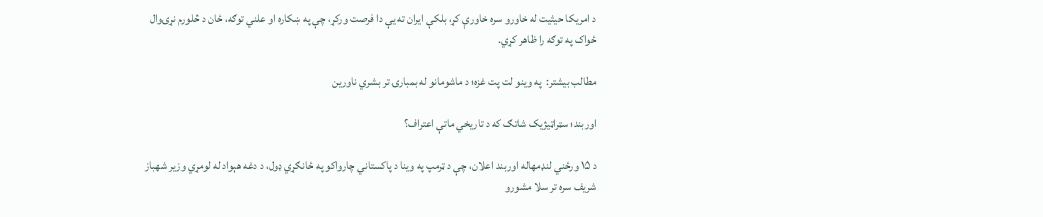د امریکا حیثیت له خاورو سره خاورې کړ، بلکې ایران ته یې دا فرصت ورکړ، چې په ښکاره او علني توګه، ځان د څلورم نړۍوال ځواک په توګه را ظاهر کړي.

مطالب بیشتر:  په وینو لت‌ پت غزه؛ د ماشومانو له بمبارۍ تر بشري ناورین

اوربند؛ سټراټیژیک شاتګ که د تاریخي ماتې اعتراف؟

د ۱۵ ورځني لنډمهاله اوربند اعلان، چې د ټرمپ په وینا د پاکستاني چارواکو په ځانګړي ډول، د دغه هېواد له لومړي وزیر شهباز شریف سره تر سلا مشورو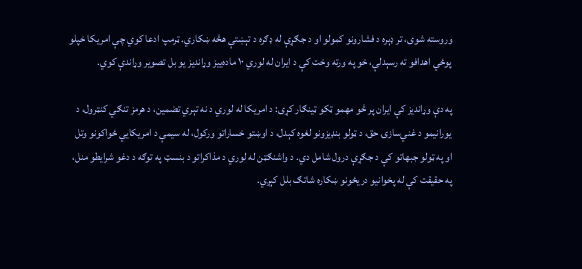وروسته شوی، تر ډېره د فشارونو کمولو او د جګړې له ډګره د تېښتې هڅه ښکاري. ټرمپ ادعا کوي چې امریکا خپلو پوځي اهدافو ته رسېدلې، خو په ورته وخت کې د ایران له لوري ۱۰ ماده‌ییز وړاندیز یو بل تصویر وړاندې کوي.

په دې وړاندیز کې ایران پر څو مهمو ټکو ټینګار کړی: د امریکا له لوري د نه تېري تضمین، د هرمز تنګي کنټرول، د یورانیمو د غني‌سازۍ حق، د ټولو بنډیزونو لغوه کېدل، د اوښتو خساراتو ورکول، له سیمې د امریکایي ځواکونو وتل او په ټولو جبهاتو کې د جګړې درول شامل دي. د واشنګټن له لوري د مذاکراتو د بنسټ په توګه د دغو شرایطو منل، په حقیقت کې له پخوانیو دریځونو ښکاره شاتګ بلل کېږي.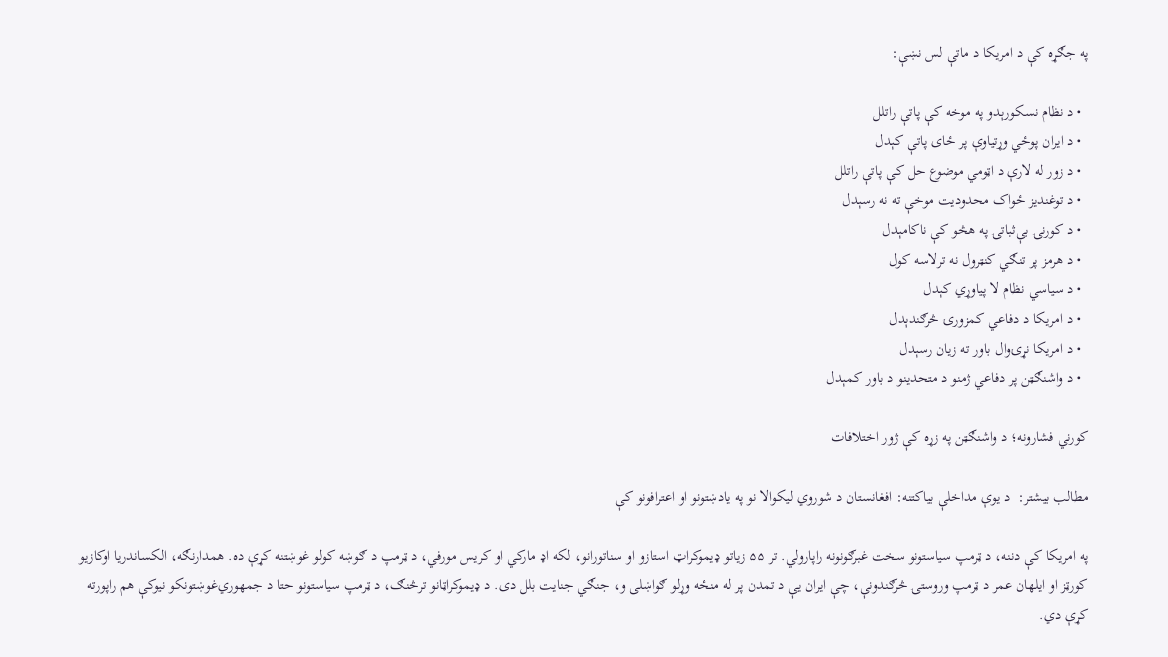په جګړه کې د امریکا د ماتې لس نښې:

  • د نظام نسکورېدو په موخه کې پاتې راتلل
  • د ایران پوځي وړتیاوې پر ځای پاتې کېدل
  • د زور له لارې د اټومي موضوع حل کې پاتې راتلل
  • د توغندیز ځواک محدودیت موخې ته نه رسېدل
  • د کورنۍ بې‌ثباتۍ په هڅو کې ناکامېدل
  • د هرمز پر تنګي کنټرول نه ترلاسه کول
  • د سیاسي نظام لا پیاوړي کېدل
  • د امریکا د دفاعي کمزورۍ څرګندېدل
  • د امریکا نړۍوال باور ته زیان رسېدل
  • د واشنګټن پر دفاعي ژمنو د متحدینو د باور کمېدل

کورني فشارونه؛ د واشنګټن په زړه کې ژور اختلافات

مطالب بیشتر:  د یوې مداخلې بیاکتنه: افغانستان د شوروي لیکوالا نو په یادښتونو او اعترافونو کې

په امریکا کې دننه، د ټرمپ سیاستونو سخت غبرګونونه راپارولي. تر ۵۵ زیاتو ډیموکراټ استازو او سناتورانو، لکه اډ مارکي او کریس مورفي، د ټرمپ د ګوښه کولو غوښتنه کړې ده. همدارنګه، الکساندریا اوکازیو کورټز او ایلهان عمر د ټرمپ وروستۍ څرګندونې، چې ایران یې د تمدن پر له منځه وړلو ګواښلی و، جنګي جنایت بلل دی. د ډیموکراټانو ترڅنګ، د ټرمپ سیاستونو حتا د جمهوري‌غوښتونکو نیوکې هم راپورته کړې دي.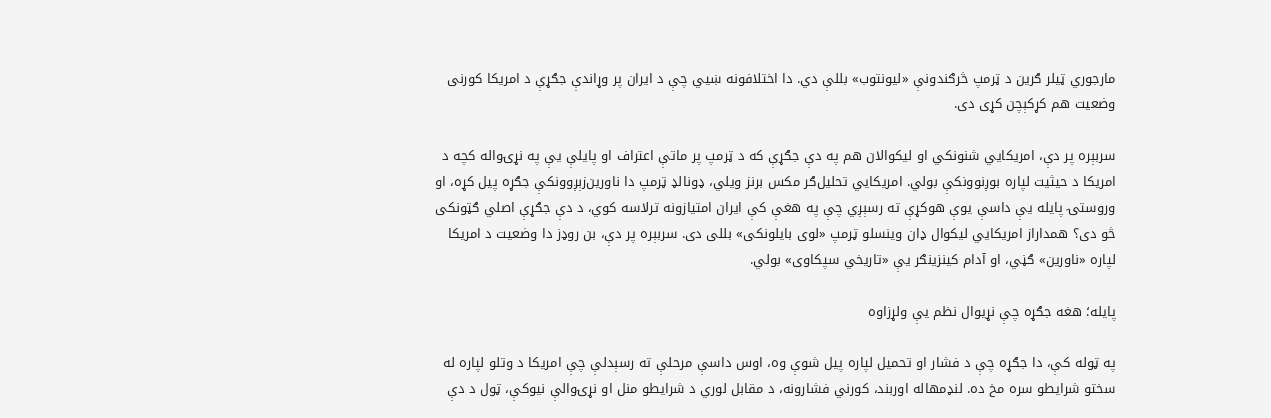مارجوري ټیلر ګرین د ټرمپ څرګندونې «لیونتوب» بللې دي. دا اختلافونه ښيي چې د ایران پر وړاندې جګړې د امریکا کورنی وضعیت هم کړکېچن کړی دی.

سربېره پر دې، امریکایي شنونکي او لیکوالان هم په دې جګړې که د ټرمپ پر ماتې اعتراف او پایلې یې په نړۍواله کچه د امریکا د حیثیت لپاره بوږنوونکې بولي. امریکایي تحلیل‌ګر مکس برنز ویلي، ډونالډ ټرمپ دا ناورین‌زېږوونکې جګړه پیل کړه، او وروستۍ پایله یې داسې یوې هوکړې ته رسېږي چې په هغې کې ایران امتیازونه ترلاسه کوي، د دې جګړې اصلي ګټونکی څو دی؟ همداراز امریکایي لیکوال ډان وینسلو ټرمپ «لوی بایلونکی» بللی دی. سربېره پر دې، بن روډز دا وضعیت د امریکا لپاره «ناورین» ګڼي، او آدام کینزینګر یې «تاریخي سپکاوی» بولي.

پایله؛ هغه جګړه چې نړیوال نظم یې ولړزاوه

په ټوله کې، دا جګړه چې د فشار او تحمیل لپاره پیل شوې وه، اوس داسې مرحلې ته رسېدلې چې امریکا د وتلو لپاره له سختو شرایطو سره مخ ده. لنډمهاله اوربند، کورني فشارونه، د مقابل لوري د شرایطو منل او نړۍوالې نیوکې، ټول د دې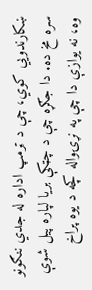ښکارندویي کوي، چې د ټرمپ اداره له جدي ننګونو سره مخ ده. دا جګړه چې د چټکې بریا لپاره پیل شوې وه، نه یوازې دا چې په نړۍواله کچه د یوه پراخ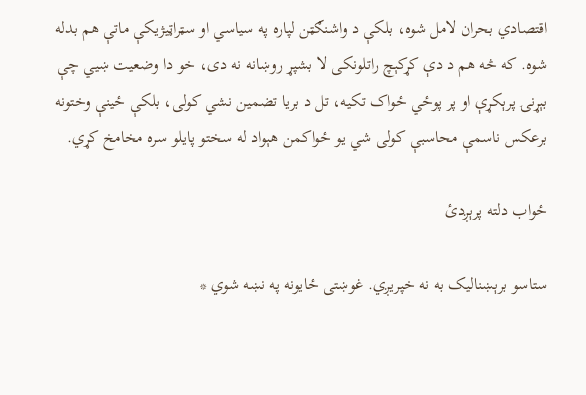اقتصادي بحران لامل شوه، بلکې د واشنګټن لپاره په سیاسي او سټراټیژیکې ماتې هم بدله شوه. که څه هم د دې کړکېچ راتلونکی لا بشپړ روښانه نه دی، خو دا وضعیت ښيي چې بېړنۍ پرېکړې او پر پوځي ځواک تکیه، تل د بریا تضمین نشي کولی، بلکې ځینې وختونه برعکس ناسمې محاسبې کولی شي یو ځواکمن هېواد له سختو پایلو سره مخامخ کړي.

ځواب دلته پرېږدئ

ستاسو برېښناليک به نه خپريږي. غوښتى ځایونه په نښه شوي *